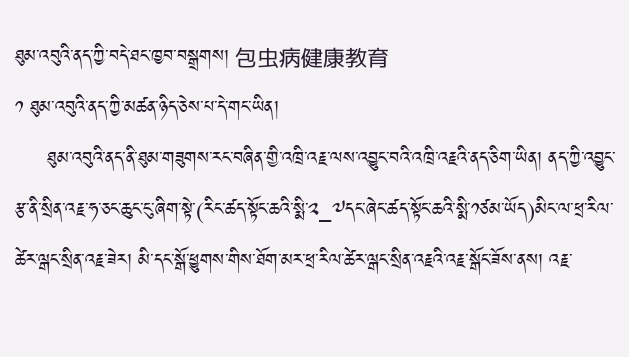ཐུམ་འབུའི་ནད་ཀྱི་བདེ་ཐང་ཁྱབ་བསྒྲགས། 包虫病健康教育
༡ ཐུམ་འབུའི་ནད་ཀྱི་མཚན་ཉིད་ཅེས་པ་དེ་གང་ཡིན།
     ཐུམ་འབུའི་ནད་ནི་ཐུམ་གཟུགས་རང་བཞིན་གྱི་འཁྲི་འརྗ་ལས་འབྱུང་བའི་འཁྲི་འརྗའི་ནད་ཅིག་ཡིན། ནད་ཀྱི་འབྱུང་རྩ་ནི་སྲིན་འརྗ་ཧ་ཅང་ཆུང་ངུ་ཞིག་སྟེ་(རིང་ཚད་སྟོང་ཆའི་སྨི་༢_༧དང་ཞེང་ཚད་སྟོང་ཆའི་སྨི་༡ཙམ་ཡོད)མིང་ལ་ཕྲ་རིལ་ཚེར་ལྒང་སྲིན་འརྗ་ཟེར། མི་དང་སྒོ་ཕྱུགས་གིས་ཐོག་མར་ཕྲ་རིལ་ཚེར་ལྒང་སྲིན་འརྗའི་འརྗ་སྒོང་ཟོས་ནས། འརྗ་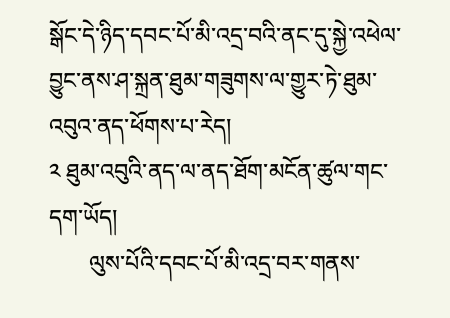སྒོང་དེ་ཉིད་དབང་པོ་མི་འདྲ་བའི་ནང་དུ་སྐྱེ་འཕེལ་བྱུང་ནས་ཤ་སྐྲན་ཐུམ་གཟུགས་ལ་གྱུར་ཏེ་ཐུམ་འབུའ་ནད་ཕོགས་པ་རེད།
༢ ཐུམ་འབུའི་ནད་ལ་ནད་ཐོག་མངོན་ཚུལ་གང་དག་ཡོད།
       ལུས་པོའི་དབང་པོ་མི་འདྲ་བར་གནས་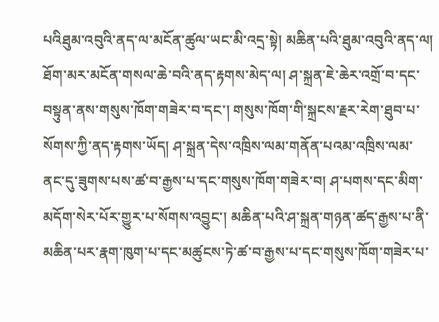པའིཐུམ་འབུའི་ནད་ལ་མངོན་ཚུལ་ཡང་མི་འདྲ་སྟེ། མཆིན་པའི་ཐུམ་འབུའི་ནད་ལ། ཐོག་མར་མངོན་གསལ་ཆེ་བའི་ནད་རྟགས་མེད་ལ། ཤ་སྐྲན་ཇེ་ཆེར་འགྲོ་བ་དང་བསྟུན་ནས་གསུས་ཁོག་གཟེར་བ་དང་། གསུས་ཁོག་གི་སྐྲངས་རྗར་རེག་ཐུབ་པ་སོགས་ཀྱི་ནད་རྟགས་ཡོད། ཤ་སྐྲན་དེས་འཁྲིས་ལམ་གནོན་པའམ་འཁྲིས་ལམ་ནང་དུ་ཟུགས་པས་ཚ་བ་རྒྱས་པ་དང་གསུས་ཁོག་གཟེར་བ། ཤ་པགས་དང་མིག་མདོག་སེར་པོར་གྱུར་པ་སོགས་འབྱུང་། མཆིན་པའི་ཤ་སྐྲན་གཉན་ཚད་རྒྱས་པ་ནི་མཆིན་པར་རྣག་ཁུག་པ་དང་མཚུངས་ཏེ་ཚ་བ་རྒྱས་པ་དང་གསུས་ཁོག་གཟེར་པ་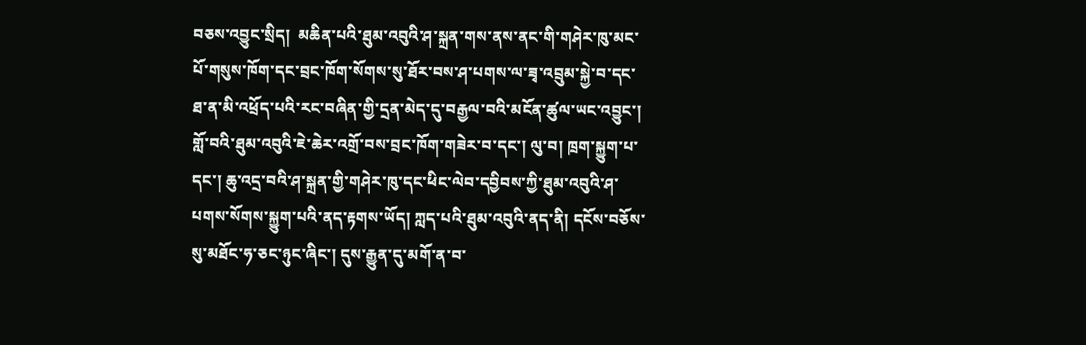བཅས་འབྱུང་སྲིད།  མཆིན་པའི་ཐུམ་འབུའི་ཤ་སྐྲན་གས་ནས་ནང་གི་གཤེར་ཁུ་མང་པོ་གསུས་ཁོག་དང་བྲང་ཁོག་སོགས་སུ་ཐོར་བས་ཤ་པགས་ལ་ཟྭ་འབྲུམ་སྐྱེ་བ་དང་ཐ་ན་མི་འཕྲོད་པའི་རང་བཞིན་གྱི་དྲན་མེད་དུ་བརྒྱལ་བའི་མངོན་ཚུལ་ཡང་འབྱུང་། གློ་བའི་ཐུམ་འབུའི་ཇེ་ཆེར་འགྲོ་བས་བྲང་ཁོག་གཟེར་བ་དང་། ལུ་བ། ཁྲག་སྐྱུག་པ་དང་། ཆུ་འདྲ་བའི་ཤ་སྐྲན་གྱི་གཤེར་ཁུ་དང་ཕིང་ལེབ་དབྱིབས་ཀྱི་ཐུམ་འབུའི་ཤ་པགས་སོགས་སྐྱུག་པའི་ནད་རྟགས་ཡོད། ཀླད་པའི་ཐུམ་འབུའི་ནད་ནི། དངོས་བཅོས་སུ་མཐོང་ཧ་ཅང་ཉུང་ཞིང་། དུས་རྒྱུན་དུ་མགོ་ན་བ་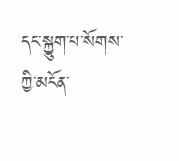དང་སྐྱུག་པ་སོགས་ཀྱི་མངོན་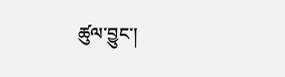ཚུལ་བྱུང་།